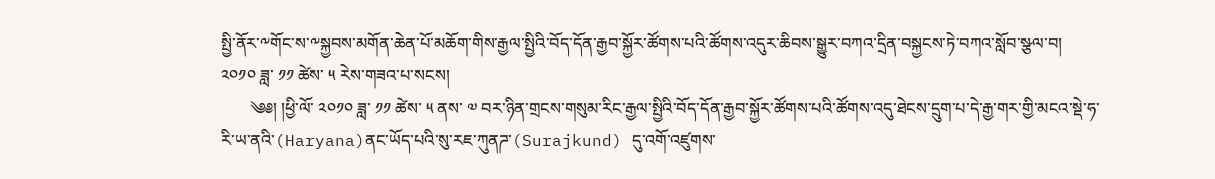སྤྱི་ནོར་༸གོང་ས་༸སྐྱབས་མགོན་ཆེན་པོ་མཆོག་གིས་རྒྱལ་སྤྱིའི་བོད་དོན་རྒྱབ་སྐྱོར་ཚོགས་པའི་ཚོགས་འདུར་ཆིབས་སྒྱུར་བཀའ་དྲིན་བསྐྱངས་ཏེ་བཀའ་སློབ་སྩལ་བ།
༢༠༡༠ ཟླ་ ༡༡ ཚེས་ ༥ རེས་གཟའ་པ་སངས།
       ༄༅། །ཕྱི་ལོ་ ༢༠༡༠ ཟླ་ ༡༡ ཚེས་ ༥ ནས་ ༧ བར་ཉིན་གྲངས་གསུམ་རིང་རྒྱལ་སྤྱིའི་བོད་དོན་རྒྱབ་སྐྱོར་ཚོགས་པའི་ཚོགས་འདུ་ཐེངས་དྲུག་པ་དེ་རྒྱ་གར་གྱི་མངའ་སྡེ་ཧ་རི་ཡ་ནའི་(Haryana)ནང་ཡོད་པའི་སུ་རཇ་ཀུནཌ་(Surajkund) དུ་འགོ་འཛུགས་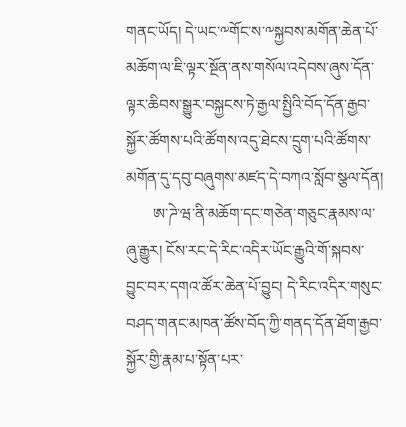གནང་ཡོད། དེ་ཡང་༸གོང་ས་༸སྐྱབས་མགོན་ཆེན་པོ་མཆོག་ལ་ཇི་ལྟར་སྔོན་ནས་གསོལ་འདེབས་ཞུས་དོན་ལྟར་ཆིབས་སྒྱུར་བསྐྱངས་ཏེ་རྒྱལ་སྤྱིའི་བོད་དོན་རྒྱབ་སྐྱོར་ཚོགས་པའི་ཚོགས་འདུ་ཐེངས་དྲུག་པའི་ཚོགས་མགོན་དུ་དབུ་བཞུགས་མཛད་དེ་བཀའ་སློབ་སྩལ་དོན།
       ཨ་ཌེ་ཝ་ནི་མཆོག་དང་གཅེན་གཅུང་རྣམས་ལ་ཞུ་རྒྱུར། ངོས་རང་དེ་རིང་འདིར་ཡོང་རྒྱུའི་གོ་སྐབས་བྱུང་བར་དགའ་ཚོར་ཆེན་པོ་བྱུང། དེ་རིང་འདིར་གསུང་བཤད་གནང་མཁན་ཚོས་བོད་ཀྱི་གནད་དོན་ཐོག་རྒྱབ་སྐྱོར་གྱི་རྣམ་པ་སྟོན་པར་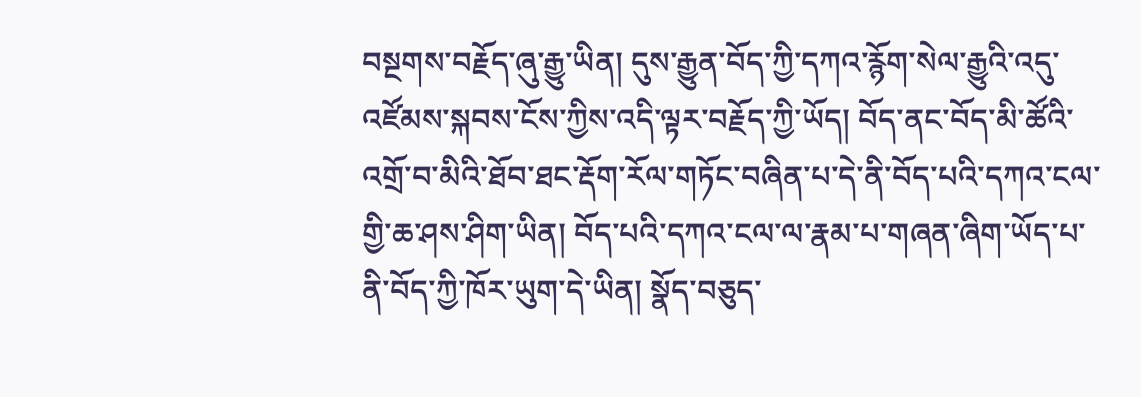བསྔགས་བརྗོད་ཞུ་རྒྱུ་ཡིན། དུས་རྒྱུན་བོད་ཀྱི་དཀའ་རྙོག་སེལ་རྒྱུའི་འདུ་འཛོམས་སྐབས་ངོས་ཀྱིས་འདི་ལྟར་བརྗོད་ཀྱི་ཡོད། བོད་ནང་བོད་མི་ཚོའི་འགྲོ་བ་མིའི་ཐོབ་ཐང་རྡོག་རོལ་གཏོང་བཞིན་པ་དེ་ནི་བོད་པའི་དཀའ་ངལ་གྱི་ཆ་ཤས་ཤིག་ཡིན། བོད་པའི་དཀའ་ངལ་ལ་རྣམ་པ་གཞན་ཞིག་ཡོད་པ་ནི་བོད་ཀྱི་ཁོར་ཡུག་དེ་ཡིན། སྣོད་བཅུད་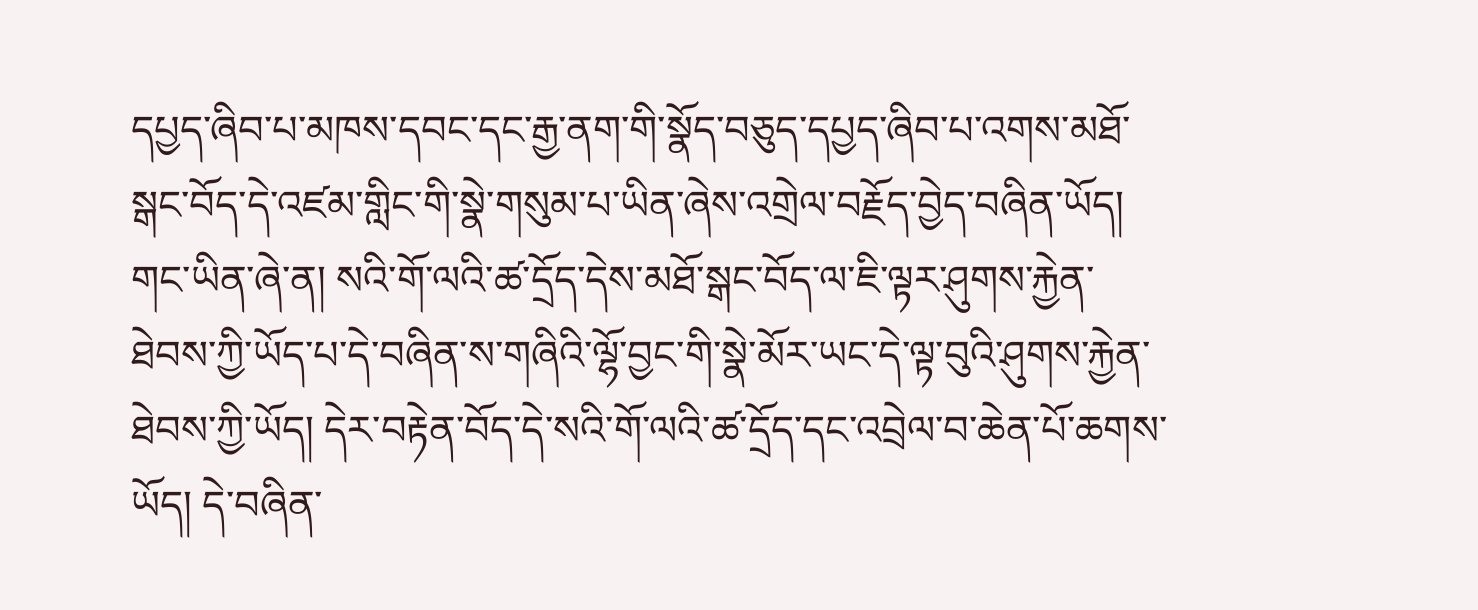དཔྱད་ཞིབ་པ་མཁས་དབང་དང་རྒྱ་ནག་གི་སྣོད་བཅུད་དཔྱད་ཞིབ་པ་འགས་མཐོ་སྒང་བོད་དེ་འཛམ་གླིང་གི་སྣེ་གསུམ་པ་ཡིན་ཞེས་འགྲེལ་བརྗོད་བྱེད་བཞིན་ཡོད། གང་ཡིན་ཞེ་ན། སའི་གོ་ལའི་ཚ་དྲོད་དེས་མཐོ་སྒང་བོད་ལ་ཇི་ལྟར་ཤུགས་རྐྱེན་ཐེབས་ཀྱི་ཡོད་པ་དེ་བཞིན་ས་གཞིའི་ལྷོ་བྱང་གི་སྣེ་མོར་ཡང་དེ་ལྟ་བུའི་ཤུགས་རྐྱེན་ཐེབས་ཀྱི་ཡོད། དེར་བརྟེན་བོད་དེ་སའི་གོ་ལའི་ཚ་དྲོད་དང་འབྲེལ་བ་ཆེན་པོ་ཆགས་ཡོད། དེ་བཞིན་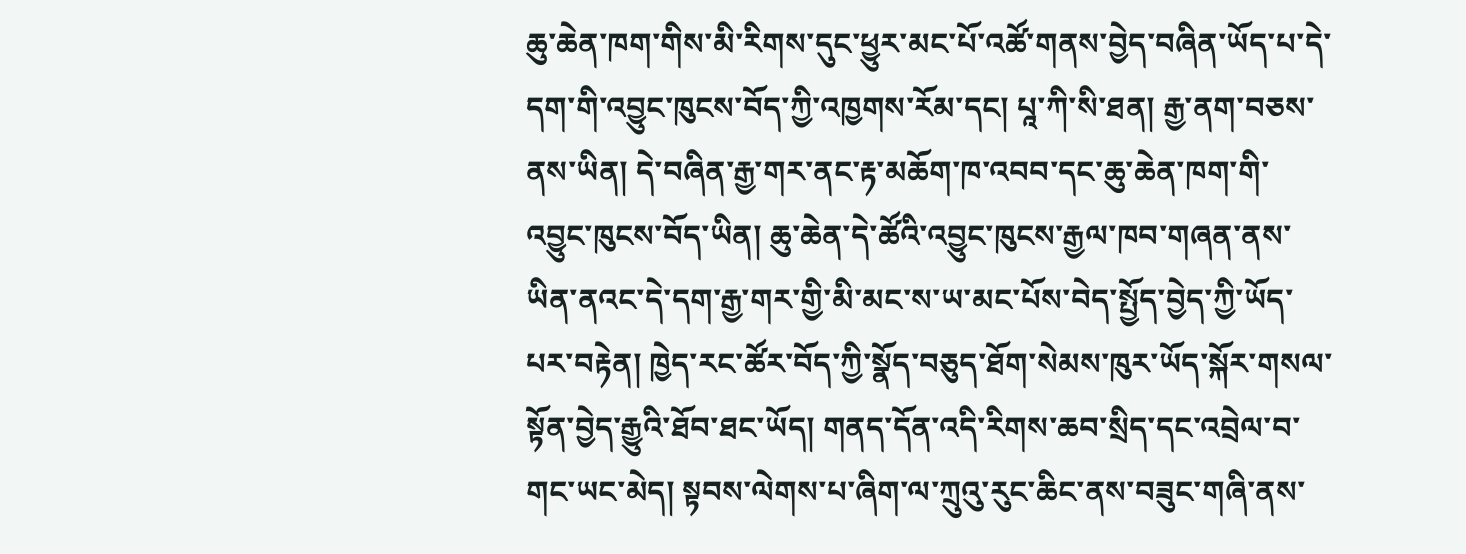ཆུ་ཆེན་ཁག་གིས་མི་རིགས་དུང་ཕྱུར་མང་པོ་འཚོ་གནས་བྱེད་བཞིན་ཡོད་པ་དེ་དག་གི་འབྱུང་ཁུངས་བོད་ཀྱི་འཁྱགས་རོམ་དང། པཱ་ཀི་སི་ཐན། རྒྱ་ནག་བཅས་ནས་ཡིན། དེ་བཞིན་རྒྱ་གར་ནང་རྟ་མཆོག་ཁ་འབབ་དང་ཆུ་ཆེན་ཁག་གི་འབྱུང་ཁུངས་བོད་ཡིན། ཆུ་ཆེན་དེ་ཚོའི་འབྱུང་ཁུངས་རྒྱལ་ཁབ་གཞན་ནས་ཡིན་ནའང་དེ་དག་རྒྱ་གར་གྱི་མི་མང་ས་ཡ་མང་པོས་བེད་སྤྱོད་བྱེད་ཀྱི་ཡོད་པར་བརྟེན། ཁྱེད་རང་ཚོར་བོད་ཀྱི་སྣོད་བཅུད་ཐོག་སེམས་ཁུར་ཡོད་སྐོར་གསལ་སྟོན་བྱེད་རྒྱུའི་ཐོབ་ཐང་ཡོད། གནད་དོན་འདི་རིགས་ཆབ་སྲིད་དང་འབྲེལ་བ་གང་ཡང་མེད། སྟབས་ལེགས་པ་ཞིག་ལ་ཀྲུའུ་རུང་ཆིང་ནས་བཟུང་གཞི་ནས་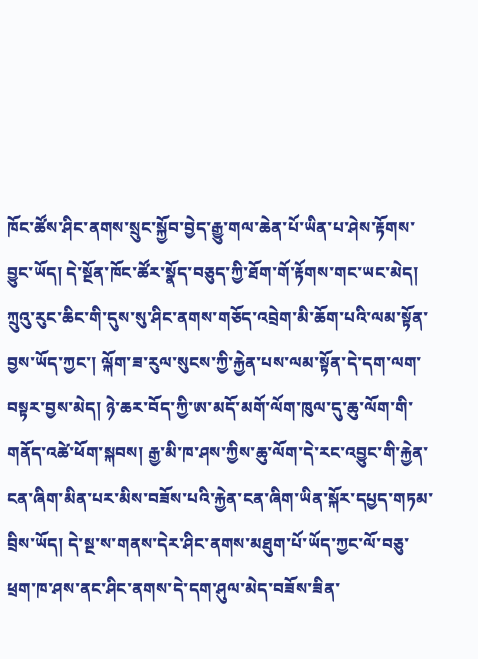ཁོང་ཚོས་ཤིང་ནགས་སྲུང་སྐྱོབ་བྱེད་རྒྱུ་གལ་ཆེན་པོ་ཡིན་པ་ཤེས་རྟོགས་བྱུང་ཡོད། དེ་སྔོན་ཁོང་ཚོར་སྣོད་བཅུད་ཀྱི་ཐོག་གོ་རྟོགས་གང་ཡང་མེད། ཀྲུའུ་རུང་ཆིང་གི་དུས་སུ་ཤིང་ནགས་གཅོད་འབྲེག་མི་ཆོག་པའི་ལམ་སྟོན་བྱས་ཡོད་ཀྱང་། ལྐོག་ཟ་རུལ་སུངས་ཀྱི་རྐྱེན་པས་ལམ་སྟོན་དེ་དག་ལག་བསྟར་བྱས་མེད། ཉེ་ཆར་བོད་ཀྱི་ཨ་མདོ་མགོ་ལོག་ཁུལ་དུ་ཆུ་ལོག་གི་གནོད་འཚེ་ཕོག་སྐབས། རྒྱ་མི་ཁ་ཤས་ཀྱིས་ཆུ་ལོག་དེ་རང་འབྱུང་གི་རྐྱེན་ངན་ཞིག་མིན་པར་མིས་བཟོས་པའི་རྐྱེན་ངན་ཞིག་ཡིན་སྐོར་དཔྱད་གཏམ་བྲིས་ཡོད། དེ་སྔ་ས་གནས་དེར་ཤིང་ནགས་མཐུག་པོ་ཡོད་ཀྱང་ལོ་བཅུ་ཕྲག་ཁ་ཤས་ནང་ཤིང་ནགས་དེ་དག་ཤུལ་མེད་བཟོས་ཟིན་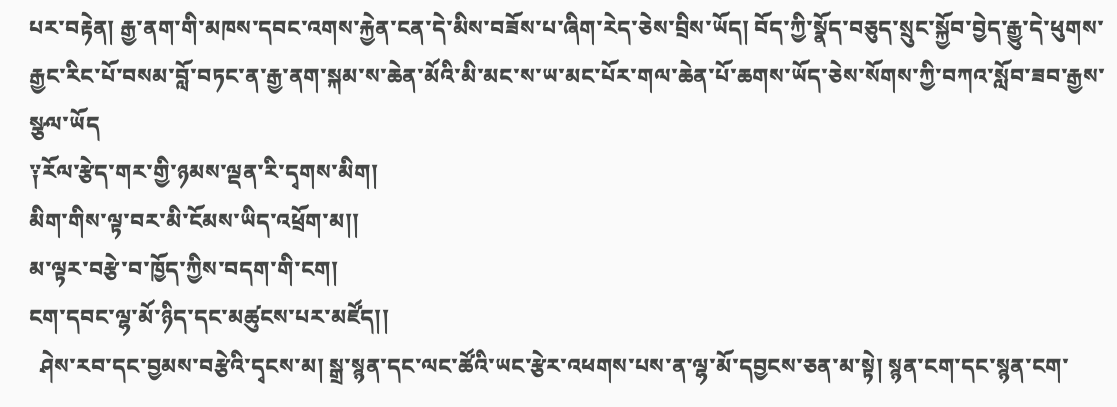པར་བརྟེན། རྒྱ་ནག་གི་མཁས་དབང་འགས་རྐྱེན་ངན་དེ་མིས་བཟོས་པ་ཞིག་རེད་ཅེས་བྲིས་ཡོད། བོད་ཀྱི་སྣོད་བཅུད་སྲུང་སྐྱོབ་བྱེད་རྒྱུ་དེ་ཕུགས་རྒྱང་རིང་པོ་བསམ་བློ་བཏང་ན་རྒྱ་ནག་སྐམ་ས་ཆེན་མོའི་མི་མང་ས་ཡ་མང་པོར་གལ་ཆེན་པོ་ཆགས་ཡོད་ཅེས་སོགས་ཀྱི་བཀའ་སློབ་ཟབ་རྒྱས་སྩལ་ཡོད
༑རོལ་རྩེད་གར་གྱི་ཉམས་ལྡན་རི་དྭགས་མིག།
མིག་གིས་ལྟ་བར་མི་ངོམས་ཡིད་འཕྲོག་མ།།
མ་ལྟར་བརྩེ་བ་ཁྱོད་ཀྱིས་བདག་གི་ངག།
ངག་དབང་ལྷ་མོ་ཉིད་དང་མཚུངས་པར་མཛོད།།
  ཤེས་རབ་དང་བྱམས་བརྩེའི་དྭངས་མ། སྒྲ་སྙན་དང་ལང་ཚོའི་ཡང་རྩེར་འཕགས་པས་ན་ལྷ་མོ་དབྱངས་ཅན་མ་སྟེ། སྙན་ངག་དང་སྙན་ངག་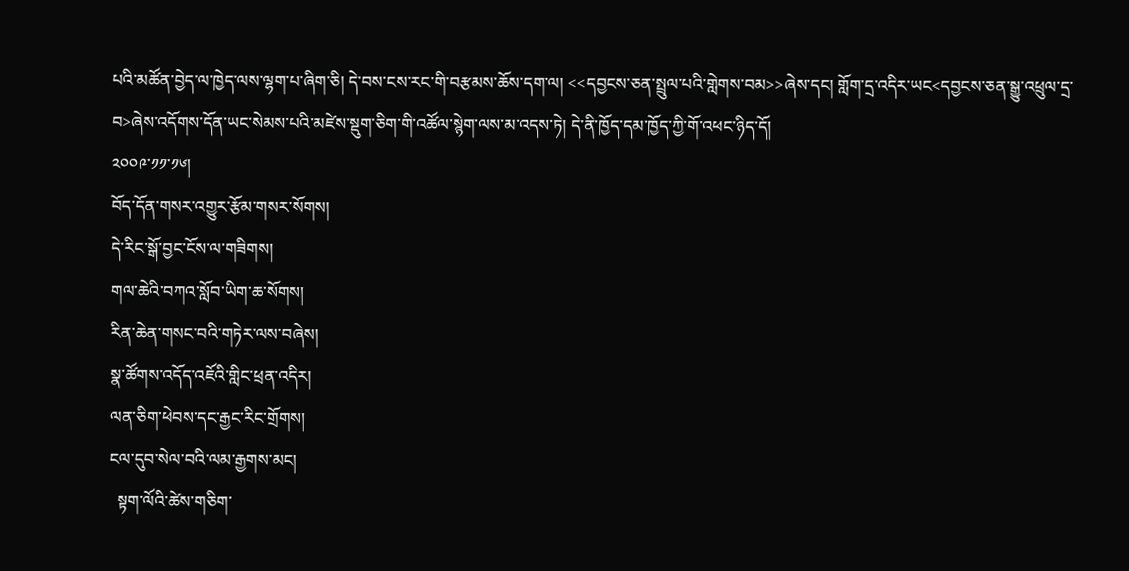པའི་མཚོན་བྱེད་ལ་ཁྱེད་ལས་ལྷག་པ་ཞིག་ཅི། དེ་བས་ངས་རང་གི་བརྩམས་ཆོས་དག་ལ། <<དབྱངས་ཅན་སྤྲུལ་པའི་གླེགས་བམ>>ཞེས་དང། གློག་དྲ་འདིར་ཡང<དབྱངས་ཅན་སྒྱུ་འཕྲུལ་དྲ་བ>ཞེས་འདོགས་དོན་ཡང་སེམས་པའི་མཛེས་སྡུག་ཅིག་གི་འཚོལ་སྙེག་ལས་མ་འདས་ཏེ། དེ་ནི་ཁྱོད་དམ་ཁྱོད་ཀྱི་གོ་འཕང་ཉིད་དོ།
༢༠༠༩་༡༡་༡༦།
བོད་དོན་གསར་འགྱུར་རྩོམ་གསར་སོགས།
དེ་རིང་སྒོ་བྱང་ངོས་ལ་གཟིགས།
གལ་ཆེའི་བཀའ་སློབ་ཡིག་ཆ་སོགས།
རིན་ཆེན་གསང་བའི་གཏེར་ལས་བཞེས།
སྣ་ཚོགས་འདོད་འཇོའི་གླིང་ཕྲན་འདིར།
ལན་ཅིག་ཕེབས་དང་རྒྱང་རིང་གྲོགས།
ངལ་དུབ་སེལ་བའི་ལམ་རྒྱགས་མང།
  སྟག་ལོའི་ཚེས་གཅིག་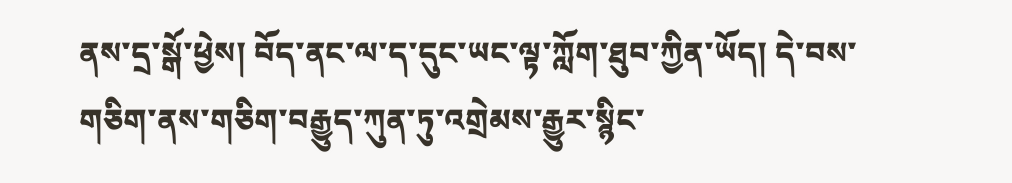ནས་དྲ་སྒོ་ཕྱེས། བོད་ནང་ལ་ད་དུང་ཡང་ལྟ་ཀློག་ཐུབ་ཀྱིན་ཡོད། དེ་བས་གཅིག་ནས་གཅིག་བརྒྱུད་ཀུན་ཏུ་འགྲེམས་རྒྱུར་སྙིང་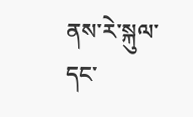ནས་རེ་སྐུལ་དང་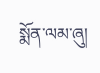སྨོན་ལམ་ཞུ།